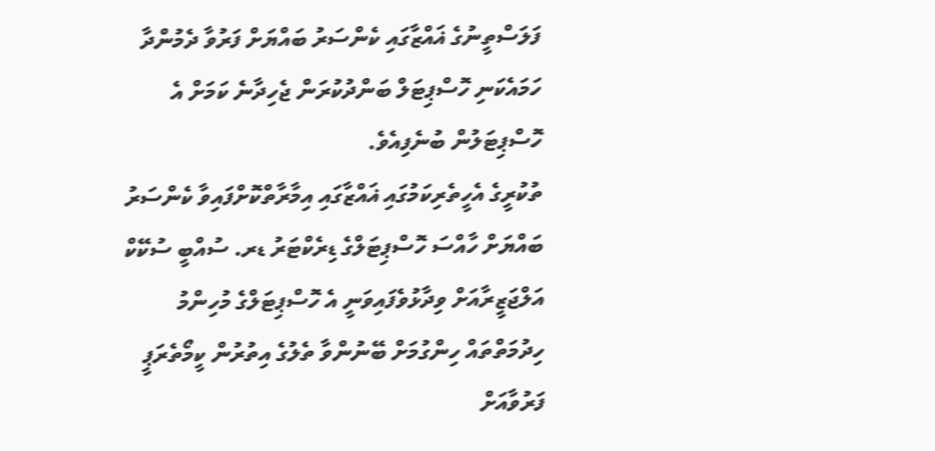ފަލަސްތީނުގެ ޣައްޒާގައި ކެންސަރު ބައްޔަށް ފަރުވާ ދެމުންދާ ހަމައެކަނި ހޮސްޕިޓަލް ބަންދުކުރަން ޖެހިދާނެ ކަމަށް އެ ހޮސްޕިޓަލުން ބުނެފިއެވެ.
ތުކުރީގެ އެހީތެރިކަމުގައި ޣައްޒާގައި އިމާރާތްކޮށްފައިވާ ކެންސަރު ބައްޔަށް ހާއްސަ ހޮސްޕިޓަލްގެ ޑިރެކްޓަރު ޑރ. ސުއްބީ ސުކޭކް އަލްޖަޒީރާއަށް ވިދާޅުވެފައިވަނީ އެ ހޮސްޕިޓަލްގެ މުހިންމު ހިދުމަތްތައް ހިންގުމަށް ބޭނުންވާ ތެލުގެ އިތުރުން ކީމޯތެރަޕީ ފަރުވާއަށް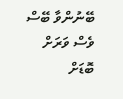ބޭނުންވާ ބޭސް ވެސް ވަރަށް ބޮޑަށް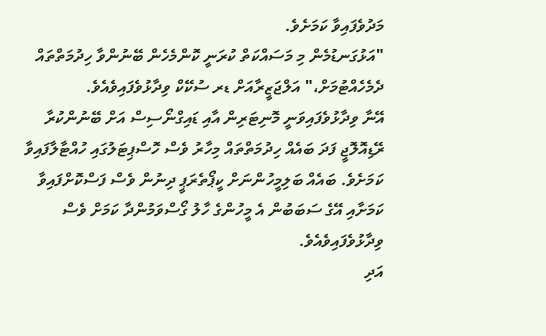މަދުވެފައިވާ ކަމަށެވެ.
"އަޅުގަނޑުމެން މި މަސައްކަތް ކުރަނީ ކޮންމެހެން ބޭނުންވާ ހިދުމަތްތައް ދެމެހެއްޓުމަށް،" އަލްޖަޒީރާއަށް ޑރ ސުކޭކް ވިދާޅުވެފައިވެއެވެ.
އޭނާ ވިދާޅުވެފައިވަނީ މޮނިޓަރިން އާއި ޑައިގްނޯސިސް އަށް ބޭނުންކުރާ ރޭޑިއޮލޮޖީ ފަދަ ބައެއް ހިދުމަތްތައް މިހާރު ވެސް ހޮސްޕިޓަލުގައި ހުއްޓާލާފައިވާ ކަމަށެވެ. ބައެއް ބަލިމީހުންނަށް ކީޕޯތެރަޕީ ދިނުން ވެސް ފަސްކޮށްފައިވާ ކަމަށާއި އޭގެ ސަބަބުން އެ މީހުންގެ ހާލު ގޯސްވަމުންދާ ކަމަށް ވެސް ވިދާޅުވެފައިވެއެވެ.
އަދި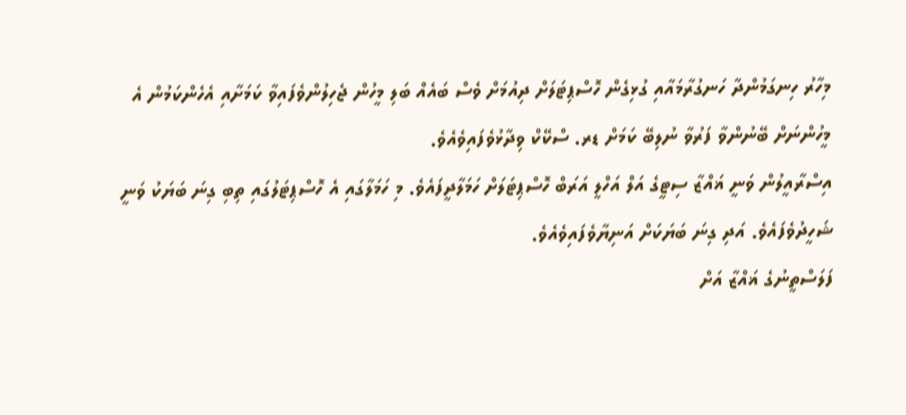މިހާރު ހިނގަމުންދާ ހަނގުރާމައާއި ގުޅިގެން ހޮސްޕިޓަލަށް ދިއުމަށް ވެސް ބައެއް ބަލި މީހުން ޖެހިލުންވެފައިވާ ކަމަށާއި އެހެންކަމުން އެ މީހުންނަށް ބޭނުންވާ ފަރުވާ ނުލިބޭ ކަމަށް ޑރ. ސްކޭކް ވިދާޅުވެފައިވެއެވެ.
އިސްރާއީލުން ވަނީ ޣައްޒާ ސިޓީގެ އަލް އަހްލީ އަރަބް ހޮސްޕިޓަލަށް ހަމަލާދީފައެވެ. މި ހަމަލާގައި އެ ހޮސްޕިޓަލުގައި ތިބި ގިނަ ބަޔަކު ވަނީ ޝަހީދުވެފައެވެ. އަދި ގިނަ ބަޔަކަށް އަނިޔާވެފައިވެއެވެ.
ފަލަސްތީނުގެ ޣައްޒާ އަށް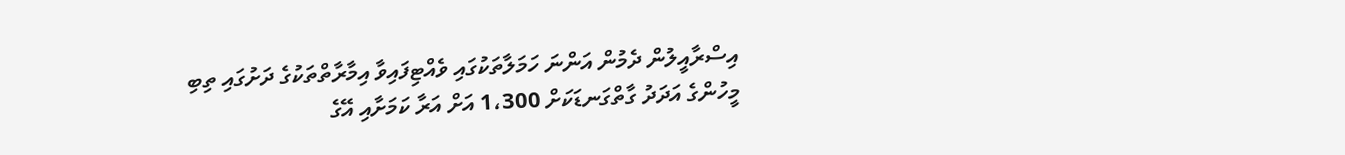އިސްރާއީލުން ދެމުން އަންނަ ހަމަލާތަކުގައި ވެއްޓިފައިވާ އިމާރާތްތަކުގެ ދަށުގައި ތިބި މީހުންގެ އަދަދު ގާތްގަނޑަކަށް 1،300 އަށް އަރާ ކަމަށާއި އޭގެ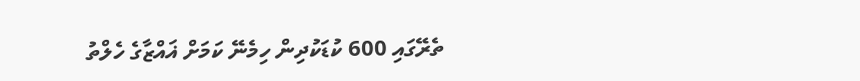ތެރޭގައި 600 ކުޑަކުދިން ހިމެނޭ ކަމަށް ޣައްޒާގެ ހެލްތު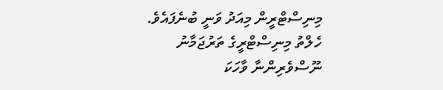މިނިސްޓްރީން މިއަދު ވަނީ ބުނެފައެވެ.
ހެލްތު މިނިސްޓްރީގެ ތަރުޖަމާނު ނޫސްވެރިންނާ ވާހަކަ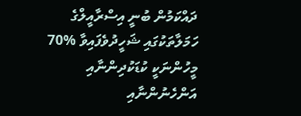ދައްކަމުން ބުނީ އިސްރާއީލްގެ ހަމަލާތަކުގައި ޝަހީދުވެފައިވާ %70 މީހުންނަކީ ކުޑަކުދިންނާއި އަންހެނުންނާއި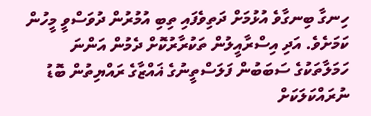ހިނގާ ބިނގާވެ އުޅުމަށް ދަތިވެފައި ތިބި އުމުރުން ދުވަސްވީ މީހުން ކަމަށެވެ. އަދި އިސްރާއީލުން ތަކުރާރުކޮށް ދެމުން އަންނަ ހަމަލާތަކުގެ ސަބަބުން ފަލަސްތީނުގެ ޣައްޒާގެ ރައްޔިތުން ބޮޑު ނުރައްކަލަކަށް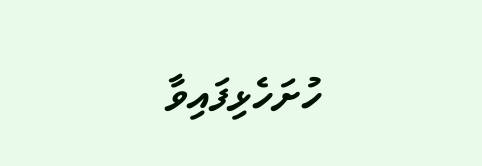ހުށަހެޅިފައިވާ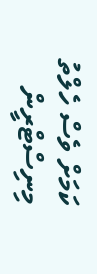ކަމަށް ވެސް ހެލްތު މިނިސްޓްރީން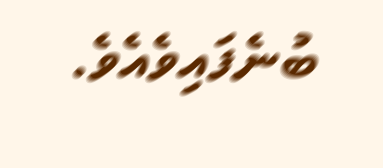ބުނެފައިވެއެވެ.